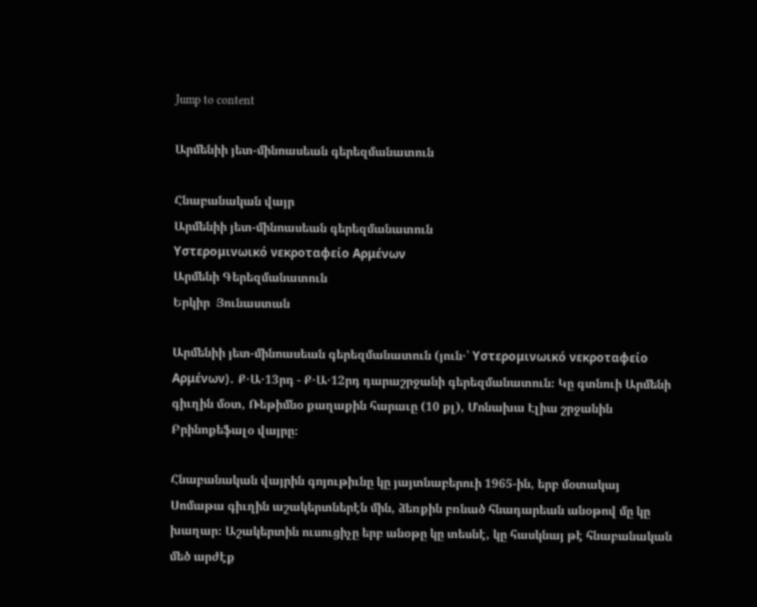Jump to content

Արմենիի յետ-մինոասեան գերեզմանատուն

Հնաբանական վայր
Արմենիի յետ-մինոասեան գերեզմանատուն
Υστερομινωικό νεκροταφείο Αρμένων
Արմենի Գերեզմանատուն
Երկիր  Յունաստան

Արմենիի յետ-մինոասեան գերեզմանատուն (յուն․՝ Υστερομινωικό νεκροταφείο Αρμένων)․ Ք․Ա․13րդ - Ք․Ա․12րդ դարաշրջանի գերեզմանատուն։ Կը գտնուի Արմենի գիւղին մօտ, Ռեթիմնօ քաղաքին հարաւը (10 քլ), Մոնախա Էլիա շրջանին Բրինոքեֆալօ վայրը։

Հնաբանական վայրին գոյութիւնը կը յայտնաբերուի 1965-ին, երբ մօտակայ Սոմաթա գիւղին աշակերտներէն մին, ձեռքին բռնած հնադարեան անօթով մը կը խաղար։ Աշակերտին ուսուցիչը երբ անօթը կը տեսնէ, կը հասկնայ թէ հնաբանական մեծ արժէք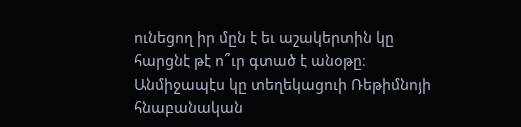ունեցող իր մըն է եւ աշակերտին կը հարցնէ թէ ո՞ւր գտած է անօթը։ Անմիջապէս կը տեղեկացուի Ռեթիմնոյի հնաբանական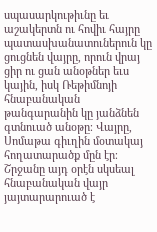սպասարկութիւնը եւ աշակերտն ու հովիւ հայրը պատասխանատուներուն կը ցուցնեն վայրը, որուն վրայ ցիր ու ցան անօթներ եւս կային, իսկ Ռեթիմնոյի հնաբանական թանգարանին կը յանձնեն գտնուած անօթը։ Վայրը, Սոմաթա գիւղին մօտակայ հողատարածք մըն էր։ Շրջանը այդ օրէն սկսեալ հնաբանական վայր յայտարարուած է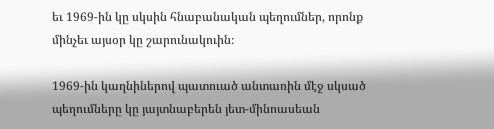եւ 1969-ին կը սկսին հնաբանական պեղումներ, որոնք մինչեւ այսօր կը շարունակուին։

1969-ին կաղնիներով պատուած անտառին մէջ սկսած պեղումները կը յայտնաբերեն յետ-մինոասեան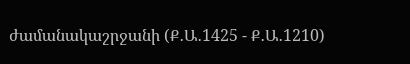ժամանակաշրջանի (Ք․Ա․1425 - Ք․Ա․1210)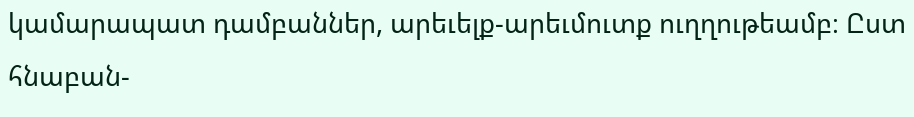կամարապատ դամբաններ, արեւելք-արեւմուտք ուղղութեամբ։ Ըստ հնաբան-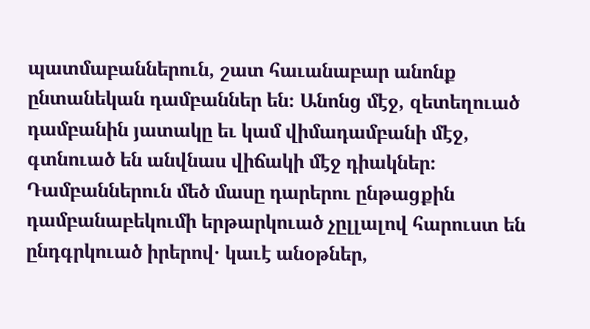պատմաբաններուն, շատ հաւանաբար անոնք ընտանեկան դամբաններ են։ Անոնց մէջ, զետեղուած դամբանին յատակը եւ կամ վիմադամբանի մէջ, գտնուած են անվնաս վիճակի մէջ դիակներ։ Դամբաններուն մեծ մասը դարերու ընթացքին դամբանաբեկումի երթարկուած չըլլալով հարուստ են ընդգրկուած իրերով․ կաւէ անօթներ,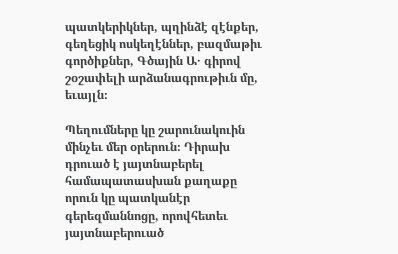պատկերիկներ, պղինձէ զէնքեր, գեղեցիկ ոսկեղէններ, բազմաթիւ գործիքներ, Գծային Ա․ գիրով շօշափելի արձանագրութիւն մը, եւայլն։

Պեղումները կը շարունակուին մինչեւ մեր օրերուն։ Դիրախ դրուած է յայտնաբերել համապատասխան քաղաքը որուն կը պատկանէր գերեզմաննոցը, որովհետեւ յայտնաբերուած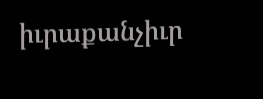իւրաքանչիւր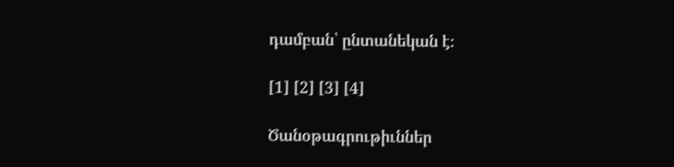դամբան՝ ընտանեկան է։

[1] [2] [3] [4]

Ծանօթագրութիւններ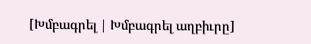[Խմբագրել | Խմբագրել աղբիւրը]